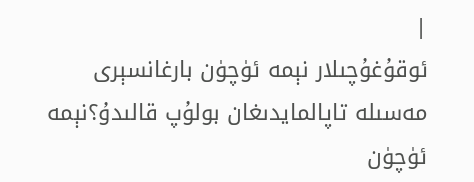|
ئوقۇغۇچىلار نېمە ئۈچۈن بارغانسېرى مەسىلە تاپالمايدىغان بولۇپ قالىدۇ؟نېمە ئۈچۈن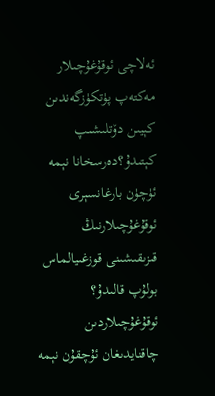ئەلاچى ئوقۇغۇچىلار مەكتەپ پۈتكۈزگەندىن كېيىن دۆتلىشىپ كېتىدۇ؟دەرسخانا نېمە ئۈچۈن بارغانسېرى ئوقۇغۇچىلارنىڭ قىزىقىشىنى قوزغىيالماس بولۇپ قالىدۇ؟ ئوقۇغۇچىلاردىن چاقنايدىغان ئۇچقۇن نېمە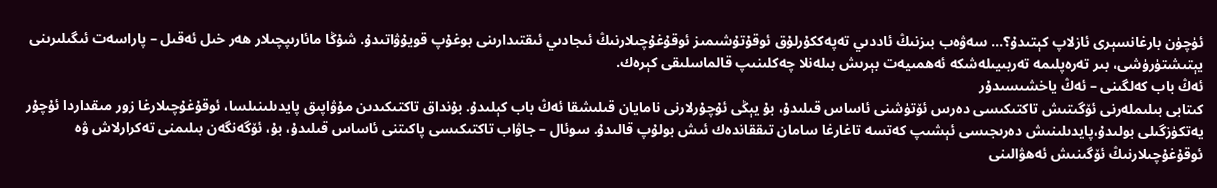ئۈچۈن بارغانسېرى ئازلاپ كېتىدۇ؟... سەۋەب بىزنىڭ ئاددىي تەپەككۇرلۇق ئوقۇتۇشىمىز ئوقۇغۇچىلارنىڭ ئىجادىي ئىقتىدارىنى بوغۇپ قويۇۋاتىدۇ. شۇڭا مائارىپچىلار ھەر خىل ئەقىل – پاراسەت ئىگىلىرىنى يېتىشتۈرۈشى، بىر تەرەپلىمە تەربىيىلەشكە ئەھمىيەت بېرىش بىلەنلا چەكلىنىپ قالماسلىقى كېرەك.
ئەڭ باب كەلگىنى – ئەڭ ياخشىسىدۇر
كىتابى بىلىملەرنى ئۆگىتىش تاكتىكىسى دەرس ئۆتۈشنى ئاساس قىلىدۇ، بۇ يېڭى ئۇچۇرلارنى نامايان قىلىشقا ئەڭ باب كېلىدۇ. بۇنداق تاكتىكىدىن مۇۋاپىق پايدىلىنىلسا، ئوقۇغۇچىلارغا زور مىقداردا ئۇچۇر يەتكۈزگىلى بولىدۇ،پايدىلىنىش دەرىجىسى ئېشىپ كەتسە تاغارغا سامان تىققاندەك ئىش بولۇپ قالىدۇ. سوئال – جاۋاب تاكتىكىسى پاكىتنى ئاساس قىلىدۇ، بۇ، ئۆگەنگەن بىلىمنى تەكرارلاش ۋە ئوقۇغۇچىلارنىڭ ئۆگىنىش ئەھۋالىنى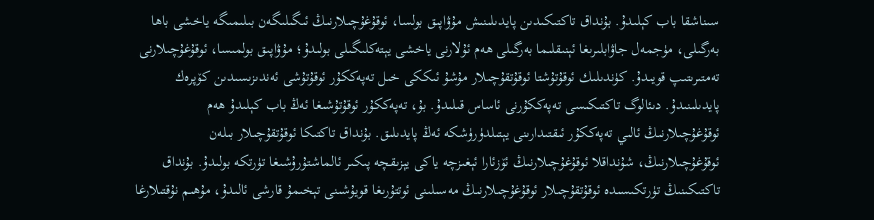سىناشقا باب كېلىدۇ. بۇنداق تاكتىكىدىن پايدىلىنىش مۇۋاپىق بولسا، ئوقۇغۇچىلارنىڭ ئىگىلىگەن بىلىمىگە ياخشى باھا بەرگىلى، مۈجمەل جاۋابلىرىغا ئېنىقلىما بەرگىلى ھەم ئۇلارنى ياخشى يېتەكلىگىلى بولىدۇ؛ مۇۋاپىق بولمىسا، ئوقۇغۇچىلارنى تەمتىرىتىپ قويىدۇ. كۈندىلىك ئوقۇتۇشتا ئوقۇتقۇچىلار مۇشۇ ئىككى خىل تەپەككۇر ئوقۇتۇشى ئەندىزىسىدىن كۆپرەك پايدىلىنىدۇ. دىئالوگ تاكتىكىسى تەپەككۇرنى ئاساس قىلىدۇ. بۇ، تەپەككۇر ئوقۇتۇشىغا ئەڭ باب كېلىدۇ ھەم ئوقۇغۇچىلارنىڭ ئالىي تەپەككۇر ئىقتىدارىنى يېتىلدۈرۈشكە ئەڭ پايدىلىق. بۇنداق تاكتىكا ئوقۇتقۇچىلار بىلەن ئوقۇغۇچىلارنىڭ، شۇنداقلا ئوقۇغۇچىلارنىڭ ئۆزئارا ئېغىزچە ياكى يېزىقچە پىكىر ئالماشتۇرۇشىغا تۈرتكە بولىدۇ. بۇنداق تاكتىكىنىڭ تۈرتكىسىدە ئوقۇتقۇچىلار ئوقۇغۇچىلارنىڭ مەسىلىنى ئوتتۇرىغا قويۇشىنى تېخىمۇ قارشى ئالىدۇ، مۇھىم نۇقتىلارغا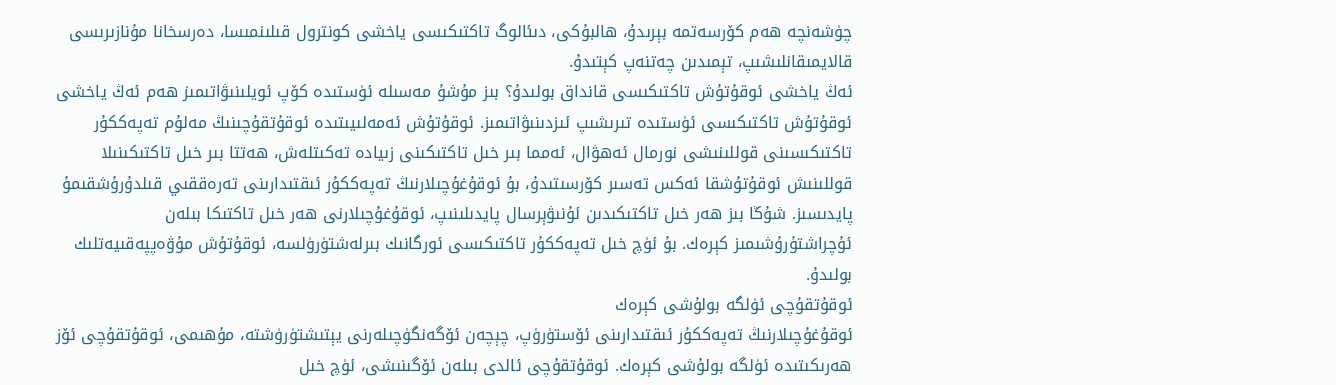چۈشەنچە ھەم كۆرسەتمە بېرىدۇ، ھالبۇكى، دىئالوگ تاكتىكىسى ياخشى كونترول قىلىنمىسا، دەرسخانا مۇنازىرىسى قالايمىقانلىشىپ، تېمىدىن چەتنەپ كېتىدۇ.
ئەڭ ياخشى ئوقۇتۇش تاكتىكىسى قانداق بولىدۇ؟ بىز مۇشۇ مەسىلە ئۈستىدە كۆپ ئويلىنىۋاتىمىز ھەم ئەڭ ياخشى ئوقۇتۇش تاكتىكىسى ئۈستىدە تىرىشىپ ئىزدىنىۋاتىمىز. ئوقۇتۇش ئەمەلىيىتىدە ئوقۇتقۇچىنىڭ مەلۇم تەپەككۇر تاكتىكىسىنى قوللىنىشى نورمال ئەھۋال، ئەمما بىر خىل تاكتىكىنى زىيادە تەكىتلەش، ھەتتا بىر خىل تاكتىكىنىلا قوللىنىش ئوقۇتۇشقا ئەكس تەسىر كۆرسىتىدۇ، بۇ ئوقۇغۇچىلارنىڭ تەپەككۇر ئىقتىدارىنى تەرەققىي قىلدۇرۇشقىمۇ پايدىسىز. شۇڭا بىز ھەر خىل تاكتىكىدىن ئۇنىۋېرسال پايدىلىنىپ، ئوقۇغۇچىلارنى ھەر خىل تاكتىكا بىلەن ئۇچراشتۇرۇشىمىز كېرەك. بۇ ئۈچ خىل تەپەككۇر تاكتىكىسى ئورگانىك بىرلەشتۈرۈلسە، ئوقۇتۇش مۇۋەپپەقىيەتلىك بولىدۇ.
ئوقۇتقۇچى ئۈلگە بولۇشى كېرەك
ئوقۇغۇچىلارنىڭ تەپەككۇر ئىقتىدارىنى ئۆستۈرۈپ، چېچەن ئۆگەنگۈچىلەرنى يېتىشتۈرۈشتە، مۇھىمى، ئوقۇتقۇچى ئۆز ھەرىكىتىدە ئۈلگە بولۇشى كېرەك. ئوقۇتقۇچى ئالدى بىلەن ئۆگىنىشى، ئۈچ خىل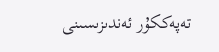تەپەككۇر ئەندىزىسىنى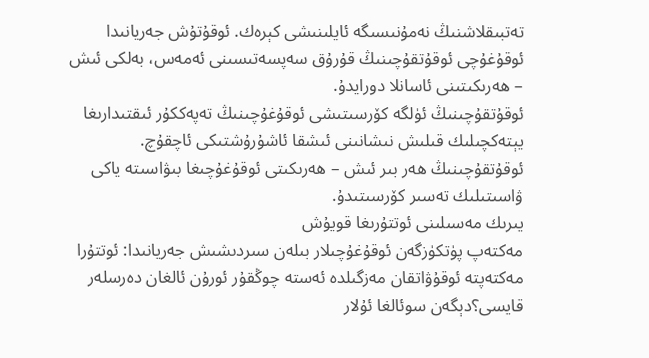تەتبىقلاشنىڭ نەمۇنىسىگە ئايلىنىشى كېرەك. ئوقۇتۇش جەريانىدا ئوقۇغۇچى ئوقۇتقۇچىنىڭ قۇرۇق سەپسەتىسىنى ئەمەس، بەلكى ئىش – ھەرىكىتىنى ئاسانلا دورايدۇ.
ئوقۇتقۇچىنىڭ ئۈلگە كۆرسىتىشى ئوقۇغۇچىنىڭ تەپەككۇر ئىقتىدارىغا يېتەكچىلىك قىلىش نىشانىنى ئىشقا ئاشۇرۇشتىكى ئاچقۇچ. ئوقۇتقۇچىنىڭ ھەر بىر ئىش – ھەرىكىتى ئوقۇغۇچىغا بىۋاسىتە ياكى ۋاسىتىلىك تەسىر كۆرسىتىدۇ.
يىرىك مەسىلىنى ئوتتۇرىغا قويۇش
مەكتەپ پۈتكۈزگەن ئوقۇغۇچىلار بىلەن سىردىشىش جەريانىدا: ئوتتۇرا مەكتەپتە ئوقۇۋاتقان مەزگىلدە ئەستە چوڭقۇر ئورۇن ئالغان دەرسلەر قايسى؟دېگەن سوئالغا ئۇلار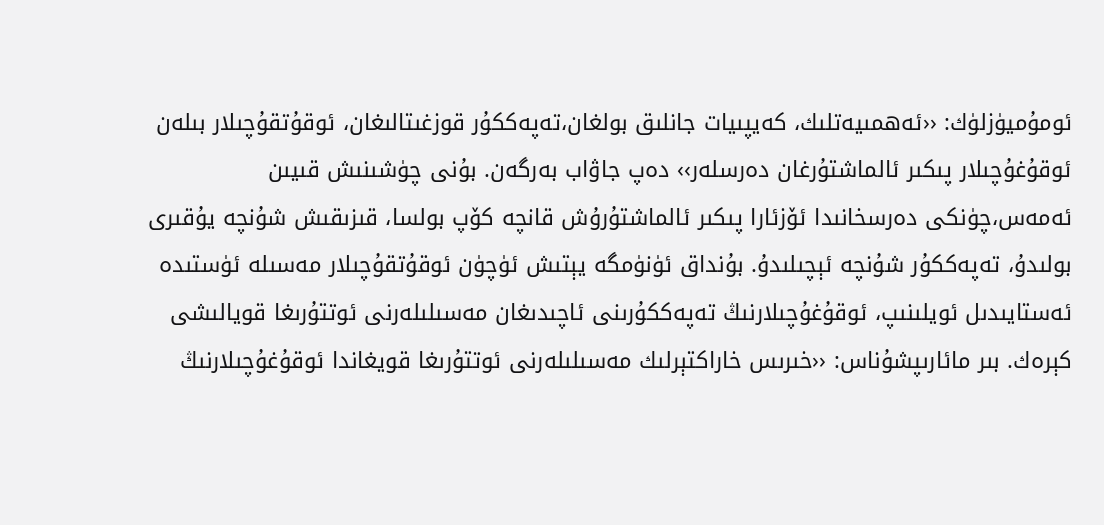ئومۇميۈزلۈك: ‹‹ئەھمىيەتلىك، كەيپىيات جانلىق بولغان،تەپەككۇر قوزغىتالىغان، ئوقۇتقۇچىلار بىلەن ئوقۇغۇچىلار پىكىر ئالماشتۇرغان دەرسلەر›› دەپ جاۋاب بەرگەن. بۇنى چۈشىنىش قىيىن ئەمەس،چۈنكى دەرسخانىدا ئۆزئارا پىكىر ئالماشتۇرۇش قانچە كۆپ بولسا، قىزىقىش شۇنچە يۇقىرى بولىدۇ، تەپەككۇر شۇنچە ئېچىلىدۇ. بۇنداق ئۈنۈمگە يېتىش ئۈچۈن ئوقۇتقۇچىلار مەسىلە ئۈستىدە ئەستايىدىل ئويلىنىپ، ئوقۇغۇچىلارنىڭ تەپەككۇرىنى ئاچىدىغان مەسىلىلەرنى ئوتتۇرىغا قويالىشى كېرەك. بىر مائارىپشۇناس: ‹‹خىرىس خاراكتېرلىك مەسىلىلەرنى ئوتتۇرىغا قويغاندا ئوقۇغۇچىلارنىڭ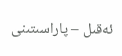ئەقىل – پاراسىتىنى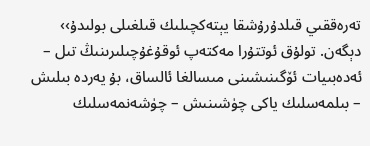تەرەققىي قىلدۇرۇشقا يېتەكچىلىك قىلغىلى بولىدۇ›› دېگەن. تولۇق ئوتتۇرا مەكتەپ ئوقۇغۇچىلىرىنىڭ تىل – ئەدەبىيات ئۆگىنىشىنى مىسالغا ئالساق، بۇ يەردە بىلىش – بىلمەسلىك ياكى چۈشىنىش – چۈشەنمەسلىك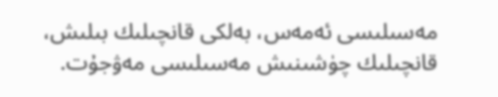مەسىلىسى ئەمەس، بەلكى قانچىلىك بىلىش، قانچىلىك چۈشىنىش مەسىلىسى مەۋجۇت.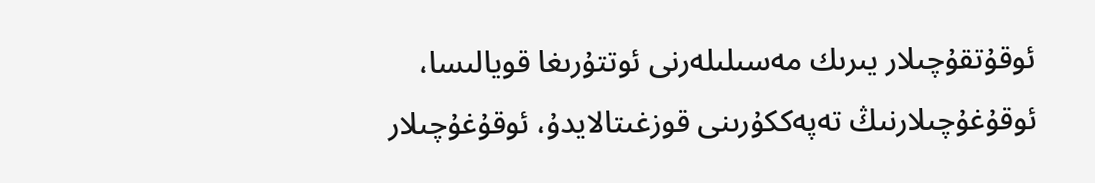ئوقۇتقۇچىلار يىرىك مەسىلىلەرنى ئوتتۇرىغا قويالىسا، ئوقۇغۇچىلارنىڭ تەپەككۇرىنى قوزغىتالايدۇ، ئوقۇغۇچىلار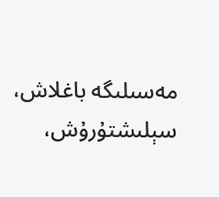مەسىلىگە باغلاش، سېلىشتۇرۇش،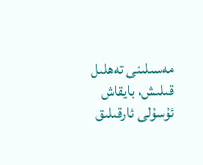مەسىلىنى تەھلىل قىلىش، بايقاش ئۇسۇلى ئارقىلىق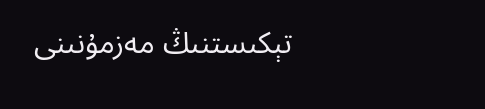تېكىستنىڭ مەزمۇنىنى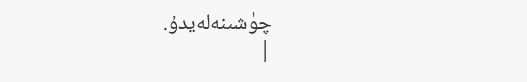چۈشىنەلەيدۇ.
|